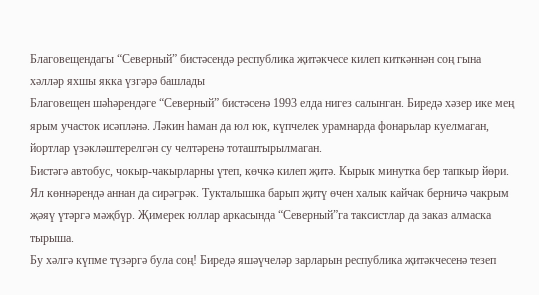Благовещендагы “Северный” бистәсендә республика җитәкчесе килеп киткәннән соң гына хәлләр яхшы якка үзгәрә башлады
Благовещен шәһәрендәге “Северный” бистәсенә 1993 елда нигез салынган. Биредә хәзер ике мең ярым участок исәпләнә. Ләкин һаман да юл юк, күпчелек урамнарда фонарьлар куелмаган, йортлар үзәкләштерелгән су челтәренә тоташтырылмаган.
Бистәгә автобус, чокыр-чакырларны үтеп, көчкә килеп җитә. Кырык минутка бер тапкыр йөри. Ял көннәрендә аннан да сирәгрәк. Тукталышка барып җитү өчен халык кайчак берничә чакрым җәяү үтәргә мәҗбүр. Җимерек юллар аркасында “Северный”га таксистлар да заказ алмаска тырыша.
Бу хәлгә күпме түзәргә була соң! Биредә яшәүчеләр зарларын республика җитәкчесенә тезеп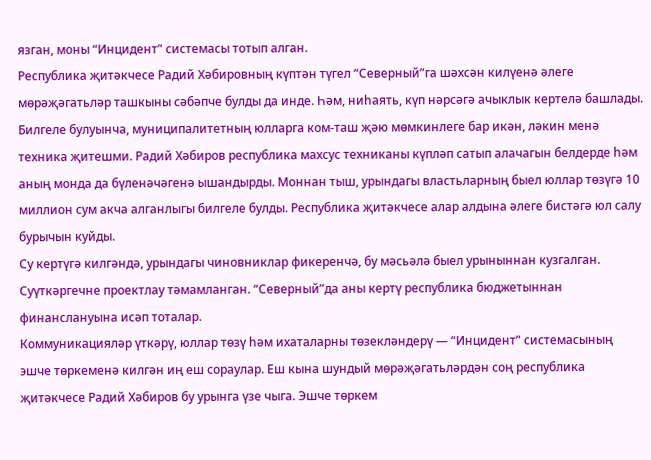язган, моны “Инцидент” системасы тотып алган.
Республика җитәкчесе Радий Хәбировның күптән түгел “Северный”га шәхсән килүенә әлеге мөрәҗәгатьләр ташкыны сәбәпче булды да инде. Һәм, ниһаять, күп нәрсәгә ачыклык кертелә башлады. Билгеле булуынча, муниципалитетның юлларга ком-таш җәю мөмкинлеге бар икән, ләкин менә техника җитешми. Радий Хәбиров республика махсус техниканы күпләп сатып алачагын белдерде һәм аның монда да бүленәчәгенә ышандырды. Моннан тыш, урындагы властьларның быел юллар төзүгә 10 миллион сум акча алганлыгы билгеле булды. Республика җитәкчесе алар алдына әлеге бистәгә юл салу бурычын куйды.
Су кертүгә килгәндә, урындагы чиновниклар фикеренчә, бу мәсьәлә быел урыныннан кузгалган. Суүткәргечне проектлау тәмамланган. “Северный”да аны кертү республика бюджетыннан финанслануына исәп тоталар.
Коммуникацияләр үткәрү, юллар төзү һәм ихаталарны төзекләндерү — “Инцидент” системасының эшче төркеменә килгән иң еш сораулар. Еш кына шундый мөрәҗәгатьләрдән соң республика җитәкчесе Радий Хәбиров бу урынга үзе чыга. Эшче төркем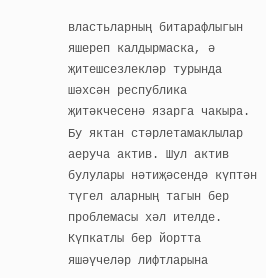властьларның битарафлыгын яшереп калдырмаска, ә җитешсезлекләр турында шәхсән республика җитәкчесенә язарга чакыра.
Бу яктан стәрлетамаклылар аеруча актив. Шул актив булулары нәтиҗәсендә күптән түгел аларның тагын бер проблемасы хәл ителде. Күпкатлы бер йортта яшәүчеләр лифтларына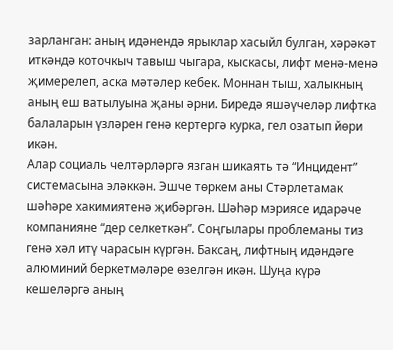зарланган: аның идәнендә ярыклар хасыйл булган, хәрәкәт иткәндә коточкыч тавыш чыгара, кыскасы, лифт менә-менә җимерелеп, аска мәтәлер кебек. Моннан тыш, халыкның аның еш ватылуына җаны әрни. Биредә яшәүчеләр лифтка балаларын үзләрен генә кертергә курка, гел озатып йөри икән.
Алар социаль челтәрләргә язган шикаять тә “Инцидент” системасына эләккән. Эшче төркем аны Стәрлетамак шәһәре хакимиятенә җибәргән. Шәһәр мэриясе идарәче компанияне “дер селкеткән”. Соңгылары проблеманы тиз генә хәл итү чарасын күргән. Баксаң, лифтның идәндәге алюминий беркетмәләре өзелгән икән. Шуңа күрә кешеләргә аның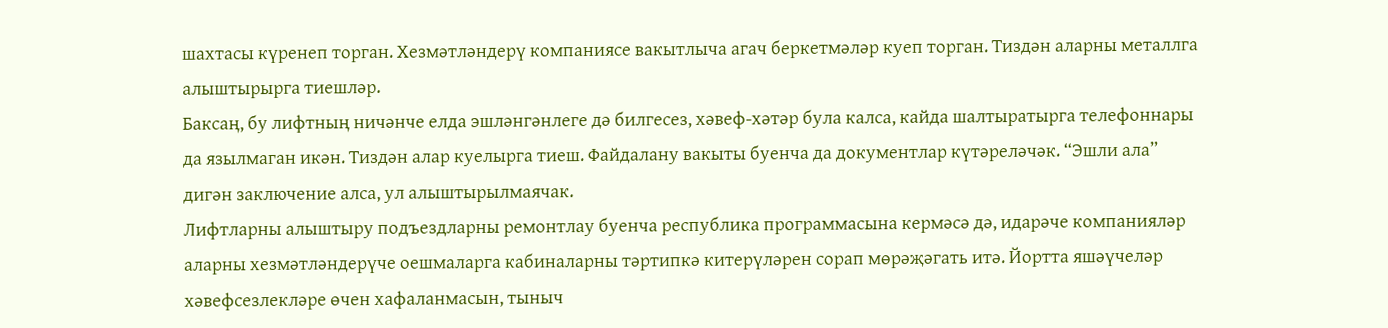шахтасы күренеп торган. Хезмәтләндерү компаниясе вакытлыча агач беркетмәләр куеп торган. Тиздән аларны металлга алыштырырга тиешләр.
Баксаң, бу лифтның ничәнче елда эшләнгәнлеге дә билгесез, хәвеф-хәтәр була калса, кайда шалтыратырга телефоннары да язылмаган икән. Тиздән алар куелырга тиеш. Файдалану вакыты буенча да документлар күтәреләчәк. “Эшли ала” дигән заключение алса, ул алыштырылмаячак.
Лифтларны алыштыру подъездларны ремонтлау буенча республика программасына кермәсә дә, идарәче компанияләр аларны хезмәтләндерүче оешмаларга кабиналарны тәртипкә китерүләрен сорап мөрәҗәгать итә. Йортта яшәүчеләр хәвефсезлекләре өчен хафаланмасын, тыныч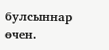булсыннар өчен.